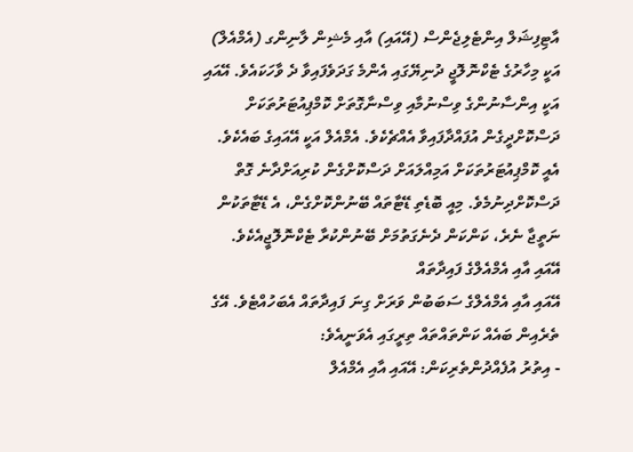އާޓިފިޝަލް އިންޓެލިޖެންސް (އޭއައި) އާއި މެޝިން ލާނިންގ (އެމްއެލް) އަކީ މިހާރުގެ ޓެކްނޮލޮޖީ ދުނިޔޭގައި އެންމެ ގަދަވެފައިވާ ދެ ވާހަކައެވެ. އޭއައި އަކީ އިންސާނުންގެ ވިސްނުމާއި ވިސްނާގޮތަށް ކޮމްޕިއުޓަރުތަކަށް ދަސްކޮށްދީގެން އުފައްދާފައިވާ އެއްޗެކެވެ. އެމްއެލް އަކީ އޭއައިގެ ބައެކެވެ. އެއީ ކޮމްޕިއުޓަރުތަކަށް އަމިއްލައަށް ދަސްކޮށްގެން ކުރިއަށްދާނެ ގޮތް ދަސްކޮށްދިނުމެވެ. މިއީ ބޮޑެތި ޑޭޓާތައް ބޭނުންކޮށްގެން، އެ ޑޭޓާތަކުން ނަތީޖާ ނެރެ، ކަންކަން ދެނެގަތުމަށް ބޭނުންކުރާ ޓެކްނޮލޮޖީއެކެވެ.
އޭއައި އާއި އެމްއެލްގެ ފައިދާތައް
އޭއައި އާއި އެމްއެލްގެ ސަބަބުން ވަރަށް ގިނަ ފައިދާތައް އެބަހުއްޓެވެ. އޭގެ ތެރެއިން ބައެއް ކަންތައްތައް ތިރީގައި އެވަނީއެވެ:
- އިތުރު އުފެއްދުންތެރިކަން: އޭއައި އާއި އެމްއެލް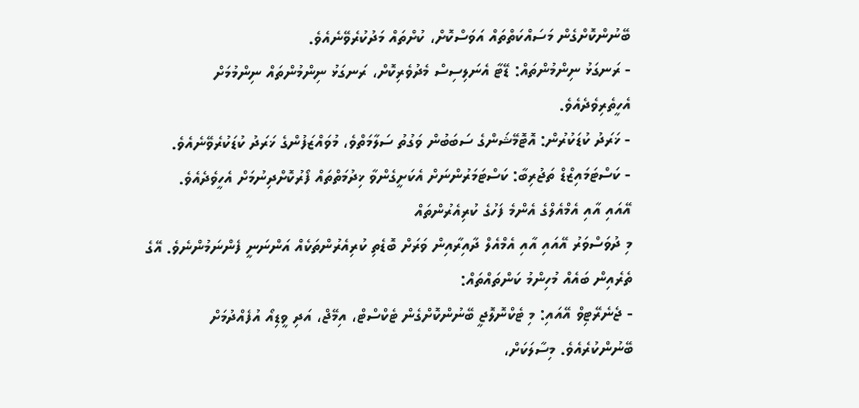ބޭނުންކޮށްގެން މަސައްކަތްތައް އަވަސްކޮށް، ކުށްތައް މަދުކުރެވޭނެއެވެ.
- ރަނގަޅު ނިންމުންތައް: ޑޭޓާ އެނަލިސިސް މެދުވެރިކޮށް، ރަނގަޅު ނިންމުންތައް ނިންމުމަށް އެހީތެރިވެދެއެވެ.
- ޚަރަދު ކުޑަކުރުން: އޮޓޮމޭޝަންގެ ސަބަބުން ވަގުތު ސަލާމަތްވެ، މުވައްޒަފުންގެ ޚަރަދު ކުޑަކުރެވޭނެއެވެ.
- ކަސްޓަމައިޒްޑް ތަޖުރިބާ: ކަސްޓަމަރުންނަށް އެކަށީގެންވާ ޚިދުމަތްތައް ފޯރުކޮށްދިނުމަށް އެހީވެދެއެވެ.
އޭއައި އާއި އެމްއެލްގެ އެންމެ ފަހުގެ ކުރިއެރުންތައް
މި ދުވަސްވަރު އޭއައި އާއި އެމްއެލް ދާއިރާއިން ވަރަށް ބޮޑެތި ކުރިއެރުންތަކެއް އަންނަނީ ފެންނަމުންނެވެ. އޭގެ ތެރެއިން ބައެއް މުހިންމު ކަންތައްތައް:
- ޖެނެރޭޓިވް އޭއައި: މި ޓެކްނޮލޮޖީ ބޭނުންކޮށްގެން ޓެކްސްޓް، އިމޭޖް، އަދި ވީޑިއޯ އުފެއްދުމަށް ބޭނުންކުރެއެވެ. މިސާލަކަށް،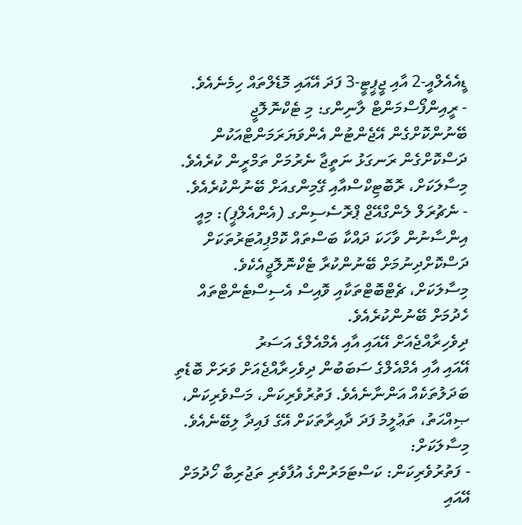ޑީއެއެލްއީ-2 އާއި ޖީޕީޓީ-3 ފަދަ އޭއައި މޮޑެލްތައް ހިމެނެއެވެ.
- ރީއިންފޯސްމަންޓް ލާނިންގ: މި ޓެކްނޮލޮޖީ ބޭނުންކޮށްގެން އޭޖެންޓުން އެންވަޔަރަމަންޓްއަކުން ދަސްކޮށްގެން ރަނގަޅު ނަތީޖާ ނެރުމަށް ތަމްރީން ކުރެއެވެ. މިސާލަކަށް، ރޮބޮޓިކްސްއާއި ގޭމިންގއަށް ބޭނުންކުރެއެވެ.
- ނެޗުރަލް ލެންގްއޭޖް ޕްރޮސެސިންގ (އެންއެލްޕީ): މިއީ އިންސާނުން ވާހަކަ ދައްކާ ބަސްތައް ކޮމްޕިއުޓަރުތަކަށް ދަސްކޮށްދިނުމަށް ބޭނުންކުރާ ޓެކްނޮލޮޖީއެކެވެ. މިސާލަކަށް، ޗެޓްބޮޓްތަކާއި ވޮއިސް އެސިސްޓެންޓްތައް ހެދުމަށް ބޭނުންކުރެއެވެ.
ދިވެހިރާއްޖެއަށް އޭއައި އާއި އެމްއެލްގެ އަސަރު
އޭއައި އާއި އެމްއެލްގެ ސަބަބުން ދިވެހިރާއްޖެއަށް ވަރަށް ބޮޑެތި ބަދަލުތަކެއް އަންނާނެއެވެ. ފަތުރުވެރިކަން، މަސްވެރިކަން، ޞިއްޙަތު، ތަޢުލީމު ފަދަ ދާއިރާތަކަށް އޭގެ ފައިދާ ލިބޭނެއެވެ. މިސާލަކަށް:
- ފަތުރުވެރިކަން: ކަސްޓަމަރުންގެ އުފާވެރި ތަޖުރިބާ ހޯދުމަށް އޭއައި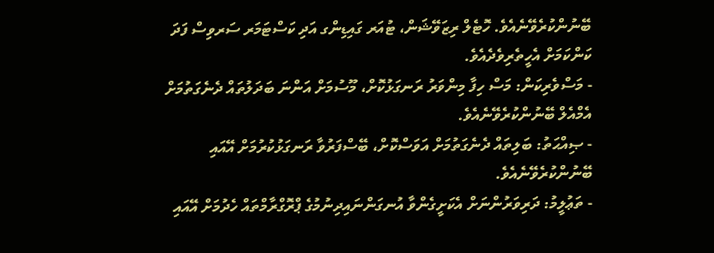ބޭނުންކުރެވޭނެއެވެ. ހޮޓެލް ރިޒަވޭޝަން، ޓުއަރ ގައިޑިންގ އަދި ކަސްޓަމަރ ސަރވިސް ފަދަ ކަންކަމަށް އެހީތެރިވެދެއެވެ.
- މަސްވެރިކަން: މަސް ހިފާ މިންވަރު ރަނގަޅުކޮށް، މޫސުމަށް އަންނަ ބަދަލުތައް ދެނެގަތުމަށް އެމްއެލް ބޭނުންކުރެވޭނެއެވެ.
- ޞިއްޙަތު: ބަލިތައް ދެނެގަތުމަށް އަވަސްކޮށް، ބޭސްފަރުވާ ރަނގަޅުކުރުމަށް އޭއައި ބޭނުންކުރެވޭނެއެވެ.
- ތަޢުލީމު: ދަރިވަރުންނަށް އެކަށީގެންވާ އުނގަންނައިދިނުމުގެ ޕްރޮގްރާމްތައް ހެދުމަށް އޭއައި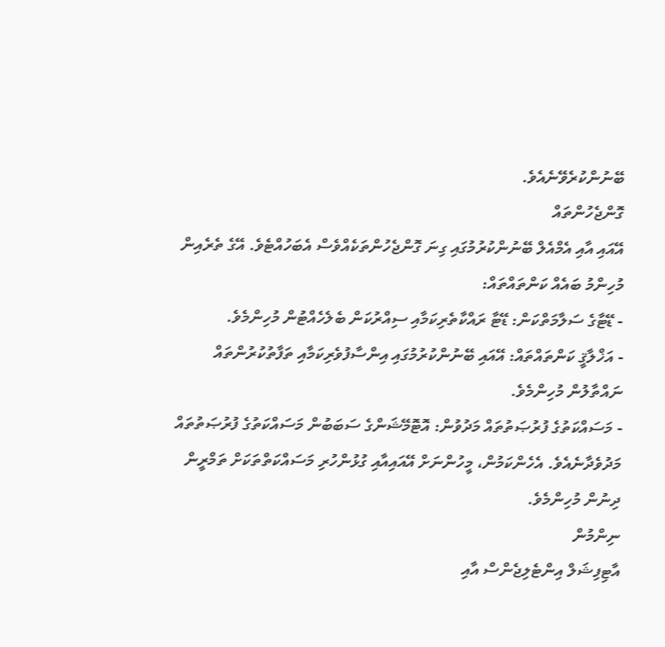ބޭނުންކުރެވޭނެއެވެ.
ގޮންޖެހުންތައް
އޭއައި އާއި އެމްއެލް ބޭނުންކުރުމުގައި ގިނަ ގޮންޖެހުންތަކެއްވެސް އެބަހުއްޓެވެ. އޭގެ ތެރެއިން މުހިންމު ބައެއް ކަންތައްތައް:
- ޑޭޓާގެ ސަލާމަތްކަން: ޑޭޓާ ރައްކާތެރިކަމާއި ސިއްރުކަން ބެލެހެއްޓުން މުހިންމެވެ.
- އަޚްލާޤީ ކަންތައްތައް: އޭއައި ބޭނުންކުރުމުގައި އިންސާފުވެރިކަމާއި ތަފާތުކުރުންތައް ނައްތާލުން މުހިންމެވެ.
- މަސައްކަތުގެ ފުރުޞަތުތައް މަދުވުން: އޮޓޮމޭޝަންގެ ސަބަބުން މަސައްކަތުގެ ފުރުޞަތުތައް މަދުވެދާނެއެވެ. އެހެންކަމުން، މީހުންނަށް އޭއައިއާއި ގުޅުންހުރި މަސައްކަތްތަކަށް ތަމްރީން ދިނުން މުހިންމެވެ.
ނިންމުން
އާޓިފިޝަލް އިންޓެލިޖެންސް އާއި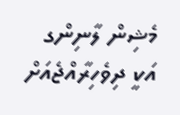މެޝިން ލާނިންގ އަކީ ދިވެހިރާއްޖެއަށް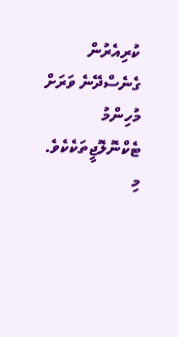ކުރިއެރުން ގެނެސްދޭނެ ވަރަށް މުހިންމު ޓެކްނޮލޮޖީތަކެކެވެ. މި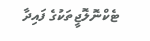ޓެކްނޮލޮޖީތަކުގެ ފައިދާ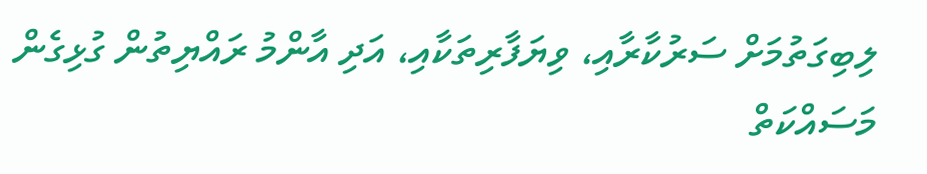ލިބިގަތުމަށް ސަރުކާރާއި، ވިޔަފާރިތަކާއި، އަދި އާންމު ރައްޔިތުން ގުޅިގެން މަސައްކަތް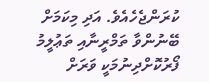ކުރަންޖެހެއެވެ. އަދި މިކަމަށް ބޭނުންވާ ތަމްރީނާއި ތަޢުލީމު ފޯރުކޮށްދިނުމަކީ ވަރަށް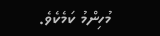މުހިންމު ކަމެކެވެ.